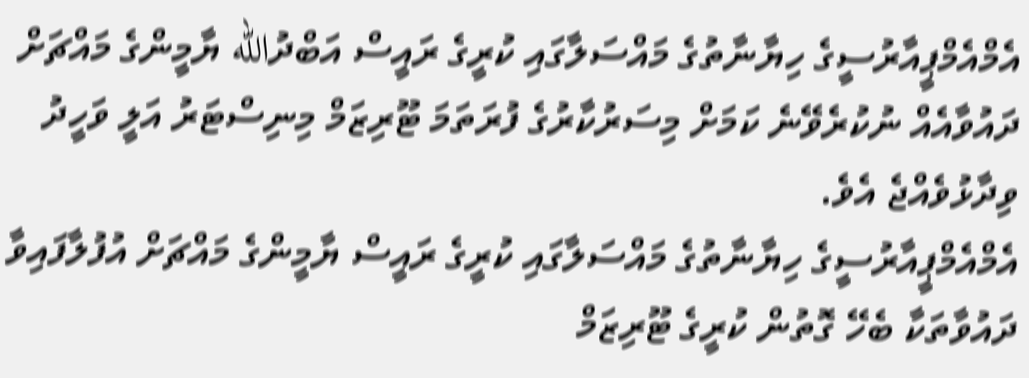އެމްއެމްޕީއާރުސީގެ ހިޔާނާތުގެ މައްސަލާގައި ކުރީގެ ރައީސް އަބްދުالله ޔާމީންގެ މައްޗަށް ދައުވާއެއް ނުކުރެވޭނެ ކަމަށް މިސަރުކާރުގެ ފުރަތަމަ ޓޫރިޒަމް މިނިސްޓަރު އަލީ ވަހީދު ވިދާޅުވެއްޖެ އެވެ.
އެމްއެމްޕީއާރުސީގެ ހިޔާނާތުގެ މައްސަލާގައި ކުރީގެ ރައީސް ޔާމީންގެ މައްޗަށް އުފުލާފައިވާ ދައުވާތަކާ ބެހޭ ގޮތުން ކުރީގެ ޓޫރިޒަމް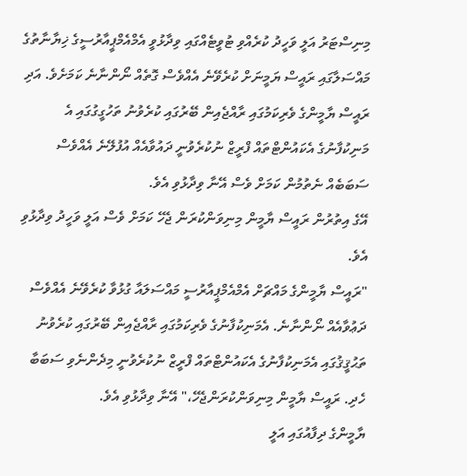މިނިސްޓަރު އަލީ ވަހީދު ކުރެއްވި ޓުވީޓެއްގައި ވިދާޅުވީ އެމްއެމްޕީއާރުސީގެ ޚިޔާނާތުގެ މައްސަލާގައި ރައީސް ޔަމީނަށް ކުރެވޭނެ އެއްވެސް ގޮތެއް ނޯންނާނެ ކަމަށެވެ. އަދި ރައީސް ޔާމީންގެ ވެރިކަމުގައި ރާއްޖެއިން ބޭރުގައި ކުރެވުނު ތަހުގީގުގައި އެ މަނިކުފާނުގެ އެކައުންޓްތައް ފްރީޒް ނުކުރެވުނީ ދައުވާއެއް އުފުލޭނެ އެއްވެސް ސަބަބެއް ނެތުމުން ކަމަށް ވެސް އޭނާ ވިދާޅުވި އެވެ.
އޭގެ އިތުރުން ރައީސް ޔާމީން މިނިވަންކުރަން ޖެހޭ ކަމަށް ވެސް އަލީ ވަހީދު ވިދާޅުވި އެވެ.
"ރައީސް ޔާމީންގެ މައްޗަށް އެމްއެމްޕީއާރުސީ މައްސަލައާ ގުޅުވާ ކުރެވޭނެ އެއްވެސް ދަޢުވާއެއް ނޯންނާނެ. އެމަނިކުފާނުގެ ވެރިކަމުގައި ރާއްޖެއިން ބޭރުގައި ކުރެވުނު ތަޙުޤީޤުގައި އެމަނިކުފާނުގެ އެކައުންޓްތައް ފްރީޒް ނުކުރެވުނީ މިދެންނެވި ސަބަބާ ހެދި. ރައީސް ޔާމީން މިނިވަންކުރަންޖެހޭ،" އޭނާ ވިދާޅުވި އެވެ.
ޔާމީންގެ ދިފާއުގައި އަލީ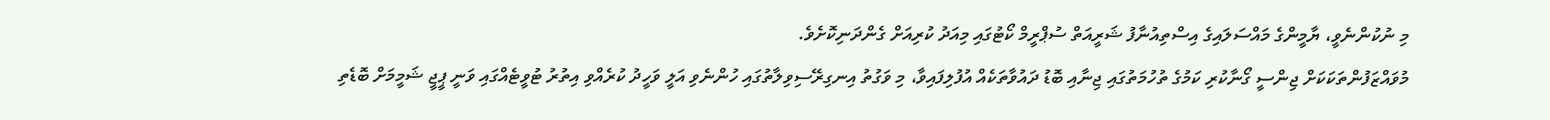މި ނުކުންނެވީ، ޔާމީންގެ މައްސަލައިގެ އިސްތިއުނާފު ޝަރީއަތް ސުޕްރީމް ކޯޓުގައި މިއަދު ކުރިއަށް ގެންދަނިކޮށެވެ.
މުވައްޒަފުންތަކަކަށް ޖިންސީ ގޯނާކުރި ކަމުގެ ތުހުމަތުގައި ޖިނާއި ބޮޑު ދައުވާތަކެއް އުފުލިފައިވާ، މި ވަގުތު އިނގިރޭސިވިލާތުގައި ހުންނެވި އަލީ ވަހީދު ކުރެއްވި އިތުރު ޓުވީޓެއްގައި ވަނީ ޕީޖީ ޝަމީމަށް ބޮޑެތި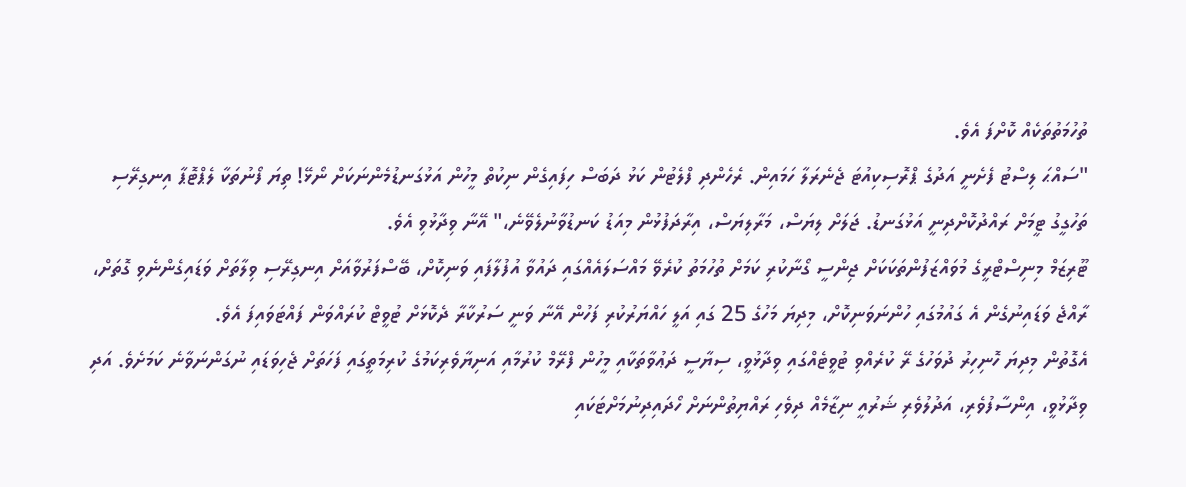ތުހުމަތުތަކެއް ކޮށްފަ އެވެ.
"ސައްޙަ ލިސްޓު ފެށެނީ އަދުގެ ޕްރޮސިކިއުޓަ ޖެނެރަލާ ހަމައިން. ރެހެންދި ފްލެޓުން ކަޅު ދަބަސް ހިފައިގެން ނިކުތް މީހުން އަޅުގަނޑުމެންނަކަށް ނޯޅޭ! ތިޔަ ފޯނުތަކާ ލެޕްޓޮޕާ އިނގިރޭސި ތަހުގީގު ޓީމަށް ރައްދުކޮށްދިނީ އަޅުގަނޑު. ޖަލަށް ލިޔަސް، މަރާލިޔަސް، އިރާދަފުޅުން މިއަޑު ކަނޑުވާނުލެވޭނެ،" އޭނާ ވިދާޅުވި އެވެ.
ޓޫރިޒަމް މިނިސްޓްރީގެ މުވައްޒަފުންތަކަކަށް ޖިންސީ ގޯނާކުރި ކަމަށް ތުހުމަތު ކުރެވޭ މައްސަލައެއްގައި ދައުވާ އުފުލާފައި ވަނިކޮށް، ބޭސްފަރުވާއަށް އިނގިރޭސި ވިލާތަށް ވަޑައިގެންނެވި ގޮތަށް، ރާއްޖެ ވަޑައިނުގެން އެ ގައުމުގައި ހުންނަވަނިކޮށް، މިދިޔަ މަހުގެ 25 ގައި އަލީ ހައްޔަރުކުރި ފަހުން އޭނާ ވަނީ ސަރުކާރާ ދެކޮޅަށް ޓުވީޓް ކުރައްވަން ފައްޓަވައިފަ އެވެ.
އެގޮތުން މިދިޔަ ހޮނިހިރު ދުވަހުގެ ރޭ ކުރެއްވި ޓުވީޓެއްގައި ވިދާޅުވީ، ސިޔާސީ ދަޢުވާތަކާއި މީހުން ފްރޭމް ކުރުމާއި އަނިޔާވެރިކަމުގެ ކުރިމަތީގައި ފަހަތަށް ޖެހިވަޑައި ނުގަންނަވާނެ ކަމަށެވެ. އަދި ވިދާޅުވީ، އިންސާފުވެރި، އަދުލުވެރި ޝަރުއީ ނިޒާމެއް ދިވެހި ރައްޔިތުންނަށް ހޯދައިދިނުމަށްޓަކައި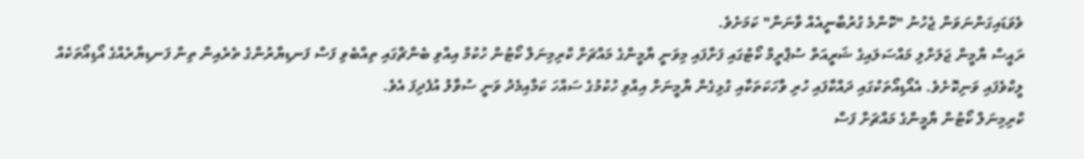ވެވަޑައިގަންނަވަން ޖެހުނު "ކޮންމެ ގުރުބާނީއެއް ވާނަން" ކަމަށެވެ.
ރައީސް ޔާމީން ޖަލަށްލި މައްސަލައިގެ ޝަރީއަތް ސުޕްރީމް ކޯޓުގައި ފަށާފައި މިވަނީ ޔާމީންގެ މައްޗަށް ކްރިމިނަލް ކޯޓުން ހުކުމް އިއްވި ބެންޗްގައި ތިއްބެވި ފަސް ފަނޑިޔާރުންގެ ތެރެއިން ތިން ފަނޑިޔާރެއްގެ އޯޑިއޯތަކެއް ލީކްވެފައި ވަނިކޮށެވެ. އެއޯޑިއޯތަކުގައި ދައްކާފައި ހުރި ވާހަކަތަކާއި ގުޅިގެން ޔާމީނަށް އިއްވި ހުކުމުގެ ސައްހަ ކަމާއިމެދު ވަނީ ސުވާލު އުފެދިފަ އެވެ.
ކްރިމިނަލް ކޯޓުން ޔާމީންގެ މައްޗަށް ފަސް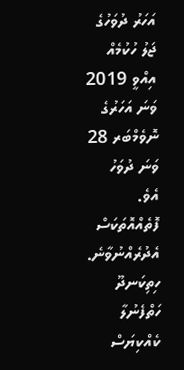އަހަރު ދުވަހުގެ ޖަލު ހުކުމެއް އިއްވީ 2019 ވަނަ އަހަރުގެ ނޮވެމްބަރ 28 ވަނަ ދުވަހު އެވެ.
ފޮތެއްއޮތަކަސް އެދުރެއްނުވާނެ. ހިތިކަނދޫ ހަތްފެނުލާ ކެއްކިޔަސް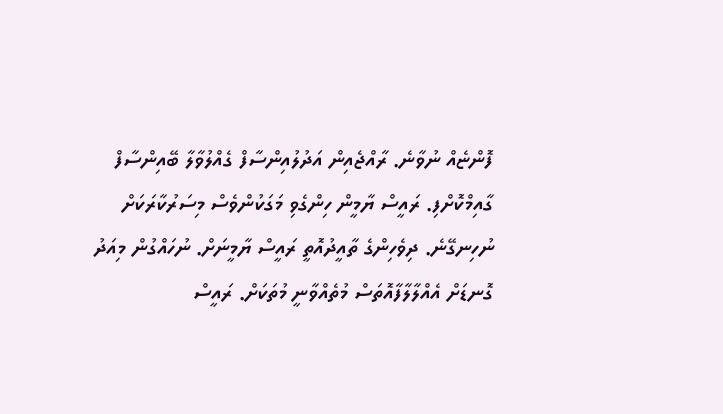ފޮންޏެއް ނުވާނެ. ރާއްޖެއިން އަދުލުއިންސާފް ގެއްލުވާލާ ބޭއިންސާފް ގާއިމްކޮށްފި. ރައީސް ޔާމީން ހިންގެވި މަގަކުންވެސް މިސަރުކާރަކަށް ނުހިނގޭނެ. ދިވެހިންގެ ތާއީދުއޮތީ ރައީސް ޔާމީނަށް. ނުހައްގުން މިއަދު ގޮނޑަށް އެއްލާލާފާއޮތަސް މުތެއްވާނީ މުތަކަށް. ރައީސް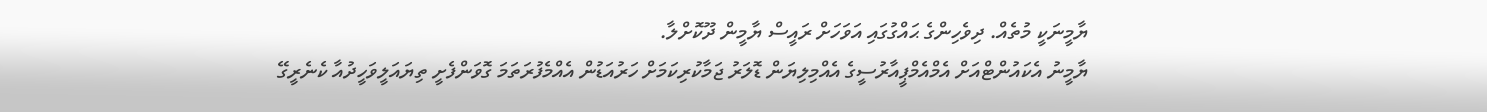ޔާމީނަކީ މުތެއް. ދިވެހިންގެ ޙައްގުގައި އަވަހަށް ރައީސް ޔާމީން ދޫކޮށްލާ.
ޔާމީނު އެކައުންޓްއަށް އެމްއެމްޕީއާރުސީގެ އެއްމިލިޔަން ޑޮލަރު ޖަމާކުރިކަމަށް ހަރުއަޑުން އެއްމެފުރަތަމަ ގޮވަންފެށީ ތިޔައަލީވަހީދުއާ ކެނެރީގޭ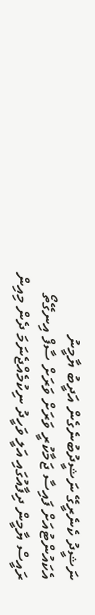ނަޝީދު ކެނެރީގޭ ނަޝީދުބުނެގެން އަދީބު ޔާމީނު އެކައުންޓުއަށް ފައިސާ ޖަމާކުރީ ވަރަށް ވަރަށް ސާފް އިނގޭތޯ
ރައީސް ޔާމީން ދިފާއުގައި އަލީ ވަހީދު ނިކުމެއްޖެނަމަ ދެން މިއިން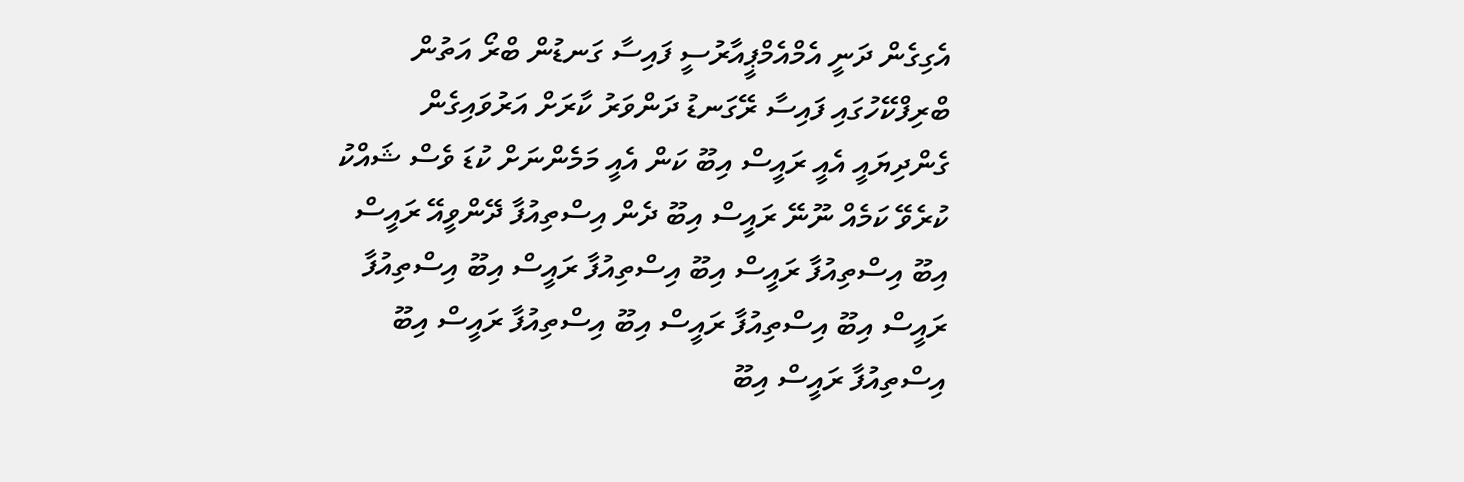އެގިގެން ދަނީ އެމްއެމްޕީއާރުސީ ފައިސާ ގަނޑުން ބްރޯ އަތުން ބްރިފްކޭހުގައި ފައިސާ ރޭގަނޑު ދަންވަރު ކާރަށް އަރުވައިގެން ގެންދިޔައީ އެއީ ރައީސް އިބޫ ކަން އެއީ މަމެންނަށް ކުޑަ ވެސް ޝައްކު ކުރެވޭ ކަމެއް ނޫނޭ ރައީސް އިބޫ ދެން އިސްތިއުފާ ދޭންވީއޭ ރައީސް އިބޫ އިސްތިއުފާ ރައީސް އިބޫ އިސްތިއުފާ ރައީސް އިބޫ އިސްތިއުފާ ރައީސް އިބޫ އިސްތިއުފާ ރައީސް އިބޫ އިސްތިއުފާ ރައީސް އިބޫ އިސްތިއުފާ ރައީސް އިބޫ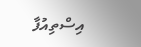އިސްތިއުފާ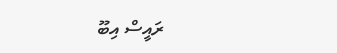ރައީސް އިބޫ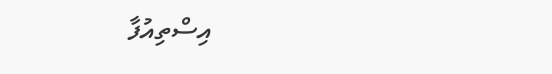އިސްތިއުފާ